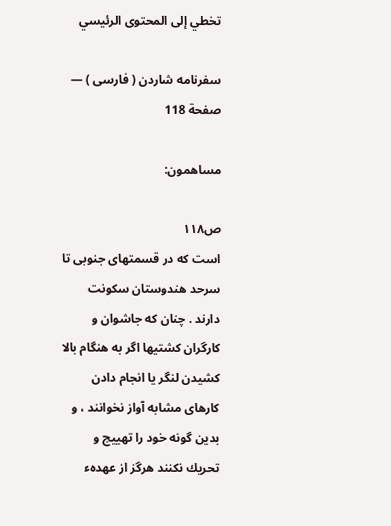تخطي إلى المحتوى الرئيسي

سفرنامه شاردن ( فارسى ) — صفحة 118

مساهمون:

ص١١٨
است كه در قسمتهاى جنوبى تا سرحد هندوستان سكونت دارند . چنان كه جاشوان و كارگران كشتيها اگر به هنگام بالا كشيدن لنگر يا انجام دادن كارهاى مشابه آواز نخوانند ، و بدين گونه خود را تهييج و تحريك نكنند هرگز از عهدهء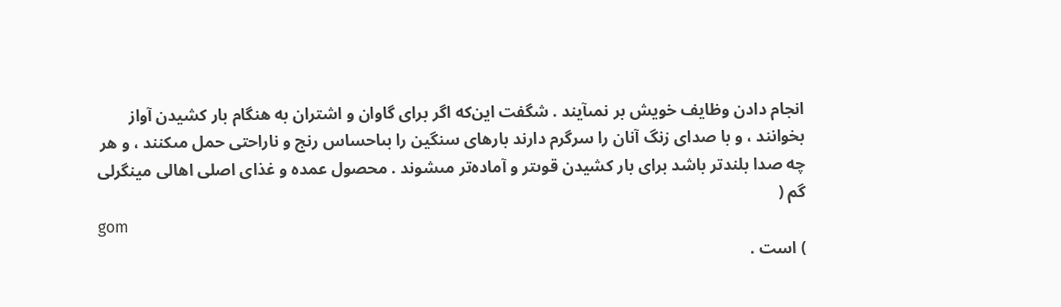انجام دادن وظايف خويش بر نمىآيند . شگفت اين‌كه اگر براى گاوان و اشتران به هنگام بار كشيدن آواز بخوانند ، و با صداى زنگ آنان را سرگرم دارند بارهاى سنگين را بىاحساس رنج و ناراحتى حمل مىكنند ، و هر چه صدا بلندتر باشد براى بار كشيدن قوىتر و آماده‌تر مىشوند . محصول عمده و غذاى اصلى اهالى مينگرلى گم (
gom
) است .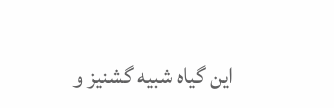اين گياه شبيه گشنيز و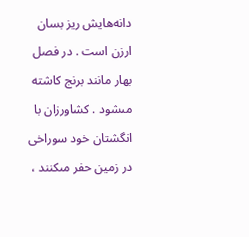دانه‌هايش ريز بسان ارزن است . در فصل بهار مانند برنج كاشته مىشود . كشاورزان با انگشتان خود سوراخى در زمين حفر مىكنند ،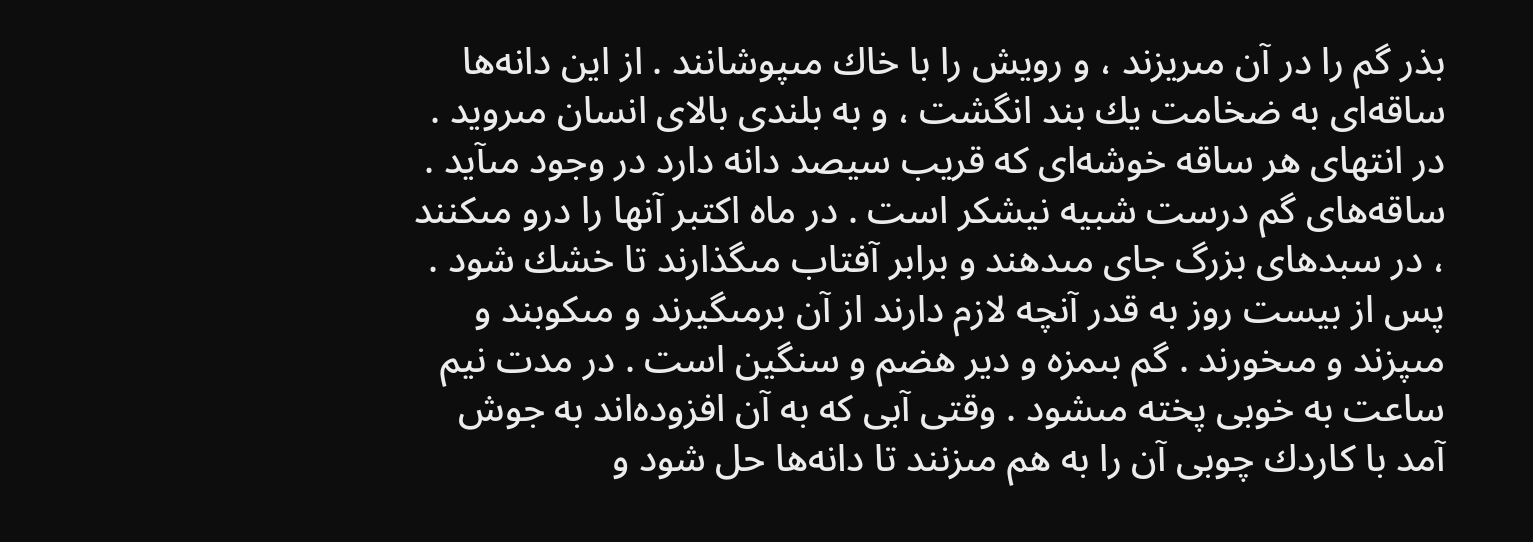بذر گم را در آن مىريزند ، و رويش را با خاك مىپوشانند . از اين دانه‌ها ساقه‌اى به ضخامت يك بند انگشت ، و به بلندى بالاى انسان مىرويد . در انتهاى هر ساقه خوشه‌اى كه قريب سيصد دانه دارد در وجود مىآيد . ساقه‌هاى گم درست شبيه نيشكر است . در ماه اكتبر آنها را درو مىكنند ، در سبدهاى بزرگ جاى مىدهند و برابر آفتاب مىگذارند تا خشك شود . پس از بيست روز به قدر آنچه لازم دارند از آن برمىگيرند و مىكوبند و مىپزند و مىخورند . گم بىمزه و دير هضم و سنگين است . در مدت نيم ساعت به خوبى پخته مىشود . وقتى آبى كه به آن افزوده‌اند به جوش آمد با كاردك چوبى آن را به هم مىزنند تا دانه‌ها حل شود و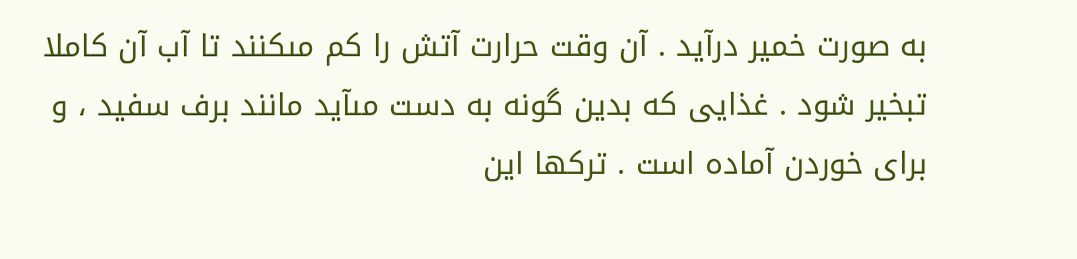به صورت خمير درآيد . آن وقت حرارت آتش را كم مىكنند تا آب آن كاملا تبخير شود . غذايى كه بدين گونه به دست مىآيد مانند برف سفيد ، و براى خوردن آماده است . تركها اين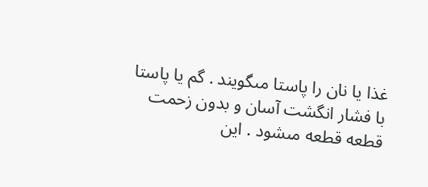غذا يا نان را پاستا مىگويند . گم يا پاستا با فشار انگشت آسان و بدون زحمت قطعه قطعه مىشود . اين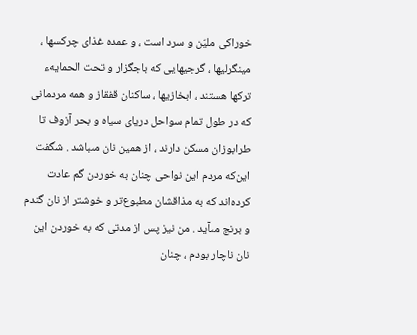خوراكى مليّن و سرد است ، و عمده غذاى چركسها ، مينگرليها ، گرجيهايى كه باجگزار و تحت الحمايهء تركها هستند ، ابخازيها ، ساكنان قفقاز و همه مردمانى كه در طول تمام سواحل درياى سياه و بحر آزوف تا طرابوزان مسكن دارند ، از همين نان مىباشد . شگفت اين‌كه مردم اين نواحى چنان به خوردن گم عادت كرده‌اند كه به مذاقشان مطبوع‌تر و خوشتر از نان گندم و برنج مىآيد . من نيز پس از مدتى كه به خوردن اين نان ناچار بودم ، چنان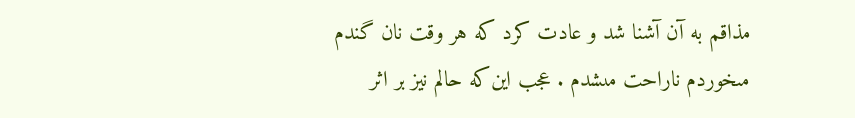مذاقم به آن آشنا شد و عادت كرد كه هر وقت نان گندم مىخوردم ناراحت مىشدم . عجب اين‌كه حالم نيز بر اثر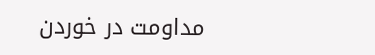مداومت در خوردن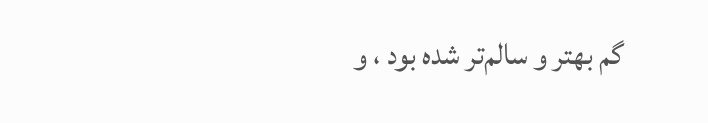گم بهتر و سالم‌تر شده بود ، و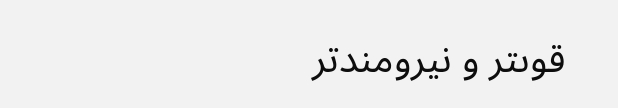قوىتر و نيرومندتر